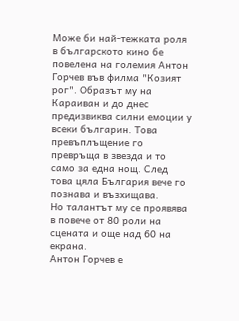Може би най-тежката роля в българското кино бе повелена на големия Антон Горчев във филма "Козият рог". Образът му на Караиван и до днес предизвиква силни емоции у всеки българин. Това превъплъщение го превръща в звезда и то само за една нощ. След това цяла България вече го познава и възхищава.
Но талантът му се проявява в повече от 80 роли на сцената и още над 60 на екрана.
Антон Горчев е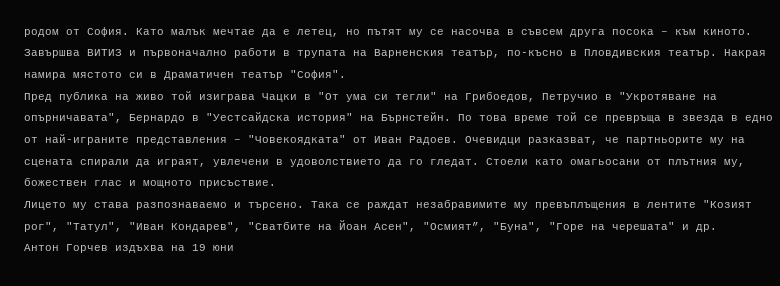родом от София. Като малък мечтае да е летец, но пътят му се насочва в съвсем друга посока – към киното. Завършва ВИТИЗ и първоначално работи в трупата на Варненския театър, по-късно в Пловдивския театър. Накрая намира мястото си в Драматичен театър "София".
Пред публика на живо той изиграва Чацки в "От ума си тегли" на Грибоедов, Петручио в "Укротяване на опърничавата", Бернардо в "Уестсайдска история" на Бърнстейн. По това време той се превръща в звезда в едно от най-играните представления – "Човекоядката" от Иван Радоев. Очевидци разказват, че партньорите му на сцената спирали да играят, увлечени в удоволствието да го гледат. Стоели като омагьосани от плътния му, божествен глас и мощното присъствие.
Лицето му става разпознаваемо и търсено. Така се раждат незабравимите му превъплъщения в лентите "Козият рог", "Татул", "Иван Кондарев", "Сватбите на Йоан Асен", "Осмият”, "Буна", "Горе на черешата" и др.
Антон Горчев издъхва на 19 юни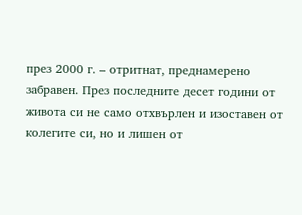през 2000 г. – отритнат, преднамерено забравен. През последните десет години от живота си не само отхвърлен и изоставен от колегите си, но и лишен от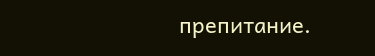препитание.